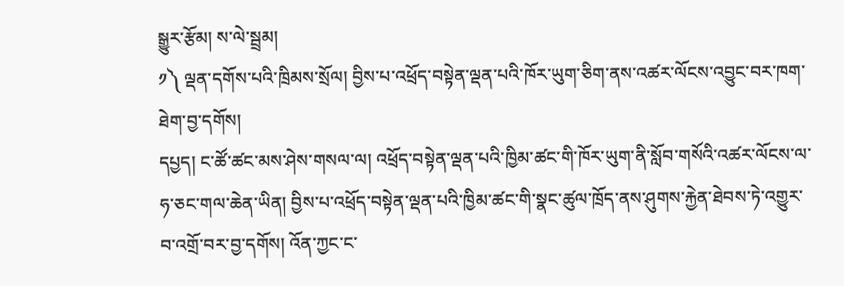སྒྱུར་རྩོམ། ས་ལེ་སྦྲམ།
༡༽ ལྡན་དགོས་པའི་ཁྲིམས་སྲོལ། བྱིས་པ་འཕྲོད་བསྟེན་ལྡན་པའི་ཁོར་ཡུག་ཅིག་ནས་འཚར་ལོངས་འབྱུང་བར་ཁག་ཐེག་བྱ་དགོས།
དཔྱད། ང་ཚོ་ཚང་མས་ཤེས་གསལ་ལ། འཕྲོད་བསྟེན་ལྡན་པའི་ཁྱིམ་ཚང་གི་ཁོར་ཡུག་ནི་སློབ་གསོའི་འཚར་ལོངས་ལ་ཧ་ཅང་གལ་ཆེན་ཡིན། བྱིས་པ་འཕྲོད་བསྟེན་ལྡན་པའི་ཁྱིམ་ཚང་གི་སྣང་ཚུལ་ཁྲོད་ནས་ཤུགས་རྐྱེན་ཐེབས་ཏེ་འགྱུར་བ་འགྲོ་བར་བྱ་དགོས། འོན་ཀྱང་ང་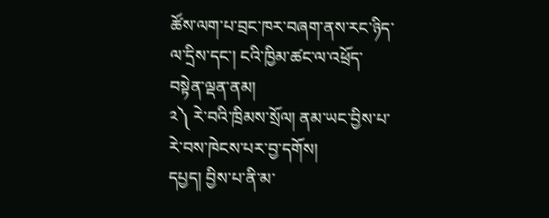ཚོས་ལག་པ་བྲང་ཁར་བཞག་ནས་རང་ཉིད་ལ་དྲིས་དང་། ངའི་ཁྱིམ་ཚང་ལ་འཕྲོད་བསྟེན་ལྡན་ནམ།
༢༽ རེ་བའི་ཁྲིམས་སྲོལ། ནམ་ཡང་བྱིས་པ་རེ་བས་ཁེངས་པར་བྱ་དགོས།
དཔྱད། བྱིས་པ་ནི་མ་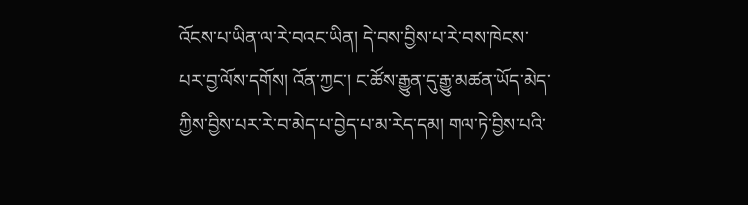འོངས་པ་ཡིན་ལ་རེ་བའང་ཡིན། དེ་བས་བྱིས་པ་རེ་བས་ཁེངས་པར་བྱ་ལོས་དགོས། འོན་ཀྱང་། ང་ཚོས་རྒྱུན་དུ་རྒྱུ་མཚན་ཡོད་མེད་ཀྱིས་བྱིས་པར་རེ་བ་མེད་པ་བྱེད་པ་མ་རེད་དམ། གལ་ཏེ་བྱིས་པའི་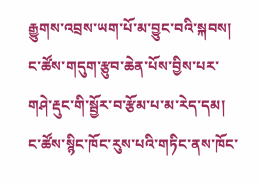རྒྱུགས་འབྲས་ཡག་པོ་མ་བྱུང་བའི་སྐབས། ང་ཚོས་གདུག་རྩུབ་ཆེན་པོས་བྱིས་པར་གཤེ་རྡུང་གི་སྦྱོར་བ་རྩོམ་པ་མ་རེད་དམ། ང་ཚོས་སྙིང་ཁོང་རུས་པའི་གཏིང་ནས་ཁོང་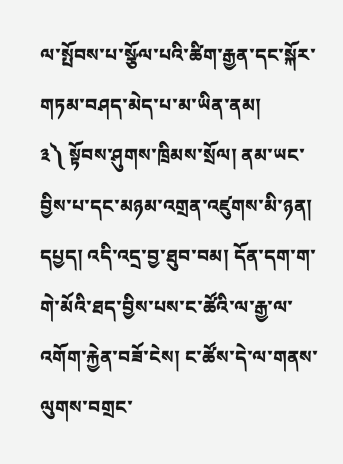ལ་སྤོབས་པ་སྩོལ་པའི་ཚིག་རྒྱན་དང་སྐོར་གཏམ་བཤད་མེད་པ་མ་ཡིན་ནམ།
༣༽ སྟོབས་ཤུགས་ཁྲིམས་སྲོལ། ནམ་ཡང་བྱིས་པ་དང་མཉམ་འགྲན་འཛུགས་མི་ཉན།
དཔྱད། འདི་འདྲ་བྱ་ཐུབ་བམ། དོན་དག་ག་གེ་མོའི་ཐད་བྱིས་པས་ང་ཚོའི་ལ་རྒྱ་ལ་འགོག་རྐྱེན་བཟོ་ངེས། ང་ཚོས་དེ་ལ་གནས་ལུགས་བགྲང་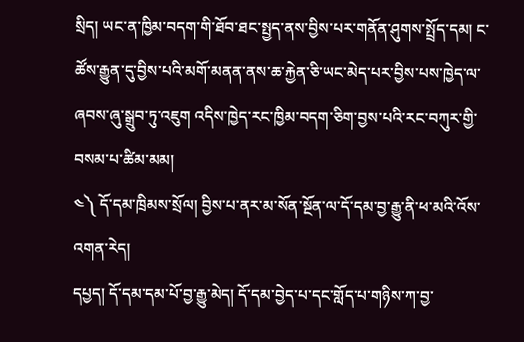སྲིད། ཡང་ན་ཁྱིམ་བདག་གི་ཐོབ་ཐང་སྤྱད་ནས་བྱིས་པར་གནོན་ཤུགས་སྤྲོད་དམ། ང་ཚོས་རྒྱུན་དུ་བྱིས་པའི་མགོ་མནན་ནས་ཆ་རྐྱེན་ཅི་ཡང་མེད་པར་བྱིས་པས་ཁྱེད་ལ་ཞབས་ཞུ་སྒྲུབ་ཏུ་འཇུག འདིས་ཁྱེད་རང་ཁྱིམ་བདག་ཅིག་བྱས་པའི་རང་བཀུར་གྱི་བསམ་པ་ཚིམ་མམ།
༤༽ དོ་དམ་ཁྲིམས་སྲོལ། བྱིས་པ་ནར་མ་སོན་སྔོན་ལ་དོ་དམ་བྱ་རྒྱུ་ནི་ཕ་མའི་འོས་འགན་རེད།
དཔྱད། དོ་དམ་དམ་པོ་བྱ་རྒྱུ་མེད། དོ་དམ་བྱེད་པ་དང་གློད་པ་གཉིས་ཀ་བྱ་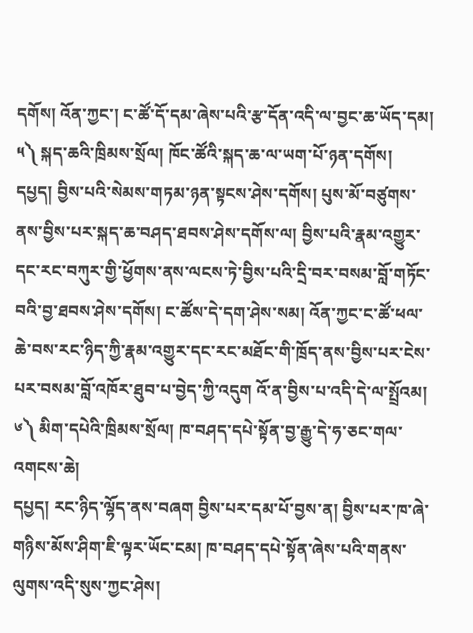དགོས། འོན་ཀྱང་། ང་ཚོ་དོ་དམ་ཞེས་པའི་རྩ་དོན་འདི་ལ་བྱང་ཆ་ཡོད་དམ།
༥༽ སྐད་ཆའི་ཁྲིམས་སྲོལ། ཁོང་ཚོའི་སྐད་ཆ་ལ་ཡག་པོ་ཉན་དགོས།
དཔྱད། བྱིས་པའི་སེམས་གཏམ་ཉན་སྟངས་ཤེས་དགོས། པུས་མོ་བཙུགས་ནས་བྱིས་པར་སྐད་ཆ་བཤད་ཐབས་ཤེས་དགོས་ལ། བྱིས་པའི་རྣམ་འགྱུར་དང་རང་བཀུར་གྱི་ཕྱོགས་ནས་ལངས་ཏེ་བྱིས་པའི་དྲི་བར་བསམ་བློ་གཏོང་བའི་བྱ་ཐབས་ཤེས་དགོས། ང་ཚོས་དེ་དག་ཤེས་སམ། འོན་ཀྱང་ང་ཚོ་ཕལ་ཆེ་བས་རང་ཉིད་ཀྱི་རྣམ་འགྱུར་དང་རང་མཐོང་གི་ཁྲོད་ནས་བྱིས་པར་ངེས་པར་བསམ་བློ་འཁོར་ཐུབ་པ་བྱེད་ཀྱི་འདུག འོ་ན་བྱིས་པ་འདི་དེ་ལ་སྤྲོའམ།
༦༽ མིག་དཔེའི་ཁྲིམས་སྲོལ། ཁ་བཤད་དཔེ་སྟོན་བྱ་རྒྱུ་དེ་ཧ་ཅང་གལ་འགངས་ཆེ།
དཔྱད། རང་ཉིད་ལྷོད་ནས་བཞག བྱིས་པར་དམ་པོ་བྱས་ན། བྱིས་པར་ཁ་ཞེ་གཉིས་མོས་ཤིག་ཇི་ལྟར་ཡོང་ངམ། ཁ་བཤད་དཔེ་སྟོན་ཞེས་པའི་གནས་ལུགས་འདི་སུས་ཀྱང་ཤེས།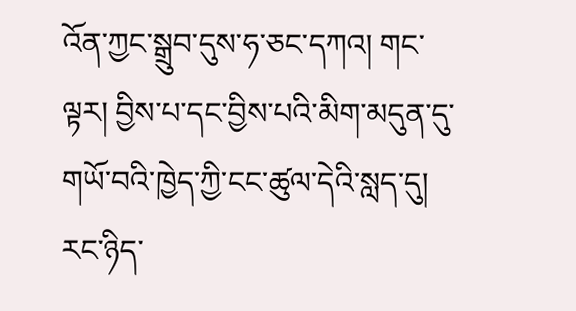འོན་ཀྱང་སྒྲུབ་དུས་ཧ་ཅང་དཀའ། གང་ལྟར། བྱིས་པ་དང་བྱིས་པའི་མིག་མདུན་དུ་གཡོ་བའི་ཁྱེད་ཀྱི་ངང་ཚུལ་དེའི་སླད་དུ། རང་ཉིད་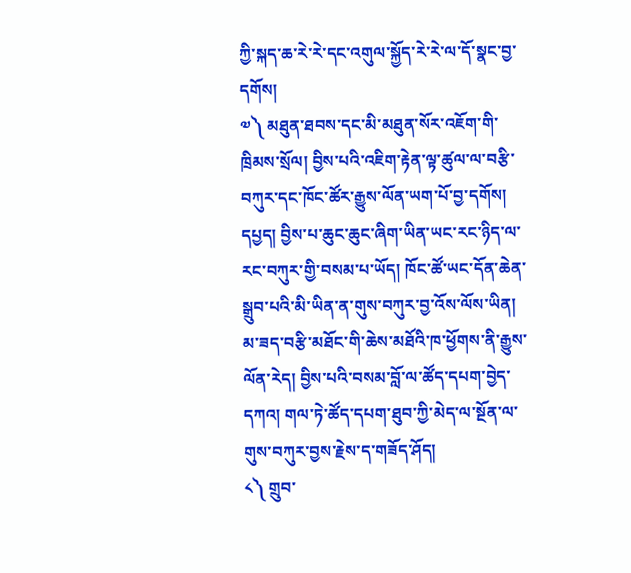ཀྱི་སྐད་ཆ་རེ་རེ་དང་འགུལ་སྐྱོད་རེ་རེ་ལ་དོ་སྣང་བྱ་དགོས།
༧༽ མཐུན་ཐབས་དང་མི་མཐུན་སོར་འཇོག་གི་ཁྲིམས་སྲོལ། བྱིས་པའི་འཇིག་རྟེན་ལྟ་ཚུལ་ལ་བརྩི་བཀུར་དང་ཁོང་ཚོར་རྒྱུས་ལོན་ཡག་པོ་བྱ་དགོས།
དཔྱད། བྱིས་པ་ཆུང་ཆུང་ཞིག་ཡིན་ཡང་རང་ཉིད་ལ་རང་བཀུར་གྱི་བསམ་པ་ཡོད། ཁོང་ཚོ་ཡང་དོན་ཆེན་སྒྲུབ་པའི་མི་ཡིན་ན་གུས་བཀུར་བྱ་འོས་ལོས་ཡིན། མ་ཟད་བརྩི་མཐོང་གི་ཆེས་མཐོའི་ཁ་ཕྱོགས་ནི་རྒྱུས་ལོན་རེད། བྱིས་པའི་བསམ་བློ་ལ་ཚོད་དཔག་བྱེད་དཀའ། གལ་ཏེ་ཚོད་དཔག་ཐུབ་ཀྱི་མེད་ལ་སྔོན་ལ་གུས་བཀུར་བྱས་རྗེས་ད་གཟོད་ཤོད།
༨༽ གྲུབ་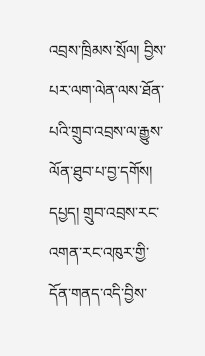འབྲས་ཁྲིམས་སྲོལ། བྱིས་པར་ལག་ལེན་ལས་ཐོན་པའི་གྲུབ་འབྲས་ལ་རྒྱུས་ལོན་ཐུབ་པ་བྱ་དགོས།
དཔྱད། གྲུབ་འབྲས་རང་འགན་རང་འཁུར་གྱི་དོན་གནད་འདི་བྱིས་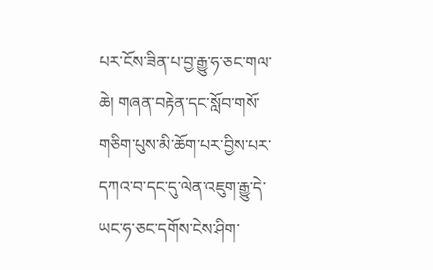པར་ངོས་ཟིན་པ་བྱ་རྒྱུ་ཧ་ཅང་གལ་ཆེ། གཞན་བརྟེན་དང་སློབ་གསོ་གཅིག་པུས་མི་ཆོག་པར་བྱིས་པར་དཀའ་བ་དང་དུ་ལེན་འཇུག་རྒྱུ་དེ་ཡང་ཧ་ཅང་དགོས་ངེས་ཤིག་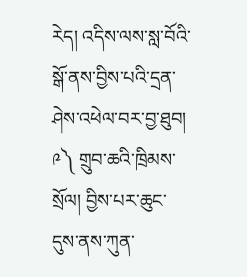རེད། འདིས་ལས་སླ་བོའི་སྒོ་ནས་བྱིས་པའི་དྲན་ཤེས་འཕེལ་བར་བྱ་ཐུབ།
༩༽ གྲུབ་ཆའི་ཁྲིམས་སྲོལ། བྱིས་པར་ཆུང་དུས་ནས་ཀུན་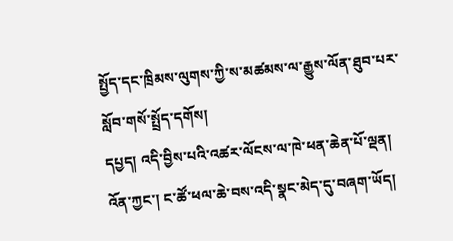སྤྱོད་དང་ཁྲིམས་ལུགས་ཀྱི་ས་མཚམས་ལ་རྒྱུས་ལོན་ཐུབ་པར་སློབ་གསོ་སྤྲོད་དགོས།
དཔྱད། འདི་བྱིས་པའི་འཚར་ལོངས་ལ་ཁེ་ཕན་ཆེན་པོ་ལྡན། འོན་ཀྱང་། ང་ཚོ་ཕལ་ཆེ་བས་འདི་སྣང་མེད་དུ་བཞག་ཡོད།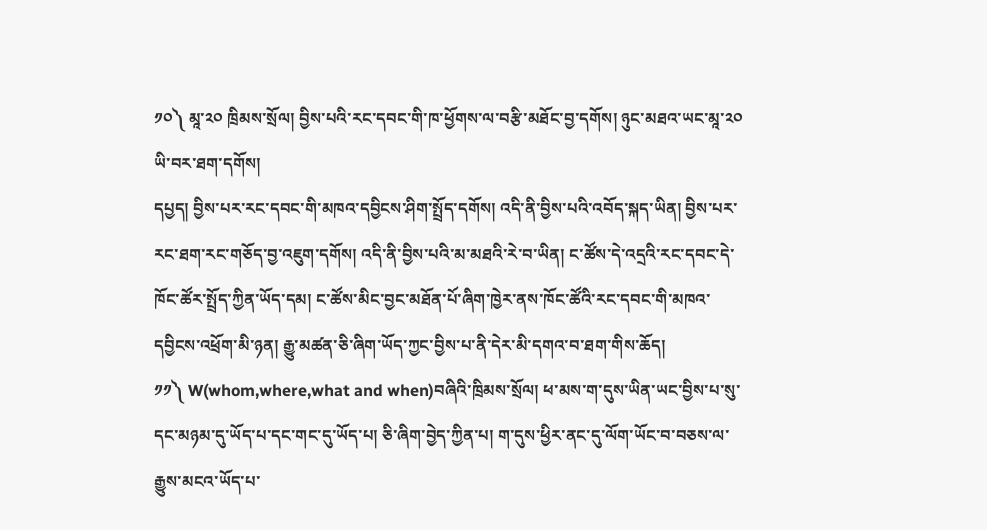༡༠༽ མཱ་༢༠ ཁྲིམས་སྲོལ། བྱིས་པའི་རང་དབང་གི་ཁ་ཕྱོགས་ལ་བརྩི་མཐོང་བྱ་དགོས། ཉུང་མཐའ་ཡང་མཱ་༢༠ ཡི་བར་ཐག་དགོས།
དཔྱད། བྱིས་པར་རང་དབང་གི་མཁའ་དབྱིངས་ཤིག་སྤྲོད་དགོས། འདི་ནི་བྱིས་པའི་འབོད་སྐད་ཡིན། བྱིས་པར་རང་ཐག་རང་གཅོད་བྱ་འཇུག་དགོས། འདི་ནི་བྱིས་པའི་མ་མཐའི་རེ་བ་ཡིན། ང་ཚོས་དེ་འདྲའི་རང་དབང་དེ་ཁོང་ཚོར་སྤྲོད་ཀྱིན་ཡོད་དམ། ང་ཚོས་མིང་བྱང་མཐོན་པོ་ཞིག་ཁྱེར་ནས་ཁོང་ཚོའི་རང་དབང་གི་མཁའ་དབྱིངས་འཕྲོག་མི་ཉན། རྒྱུ་མཚན་ཅི་ཞིག་ཡོད་ཀྱང་བྱིས་པ་ནི་དེར་མི་དགའ་བ་ཐག་གིས་ཆོད།
༡༡༽ W(whom,where,what and when)བཞིའི་ཁྲིམས་སྲོལ། ཕ་མས་ག་དུས་ཡིན་ཡང་བྱིས་པ་སུ་དང་མཉམ་དུ་ཡོད་པ་དང་གང་དུ་ཡོད་པ། ཅི་ཞིག་བྱེད་ཀྱིན་པ། ག་དུས་ཕྱིར་ནང་དུ་ལོག་ཡོང་བ་བཅས་ལ་རྒྱུས་མངའ་ཡོད་པ་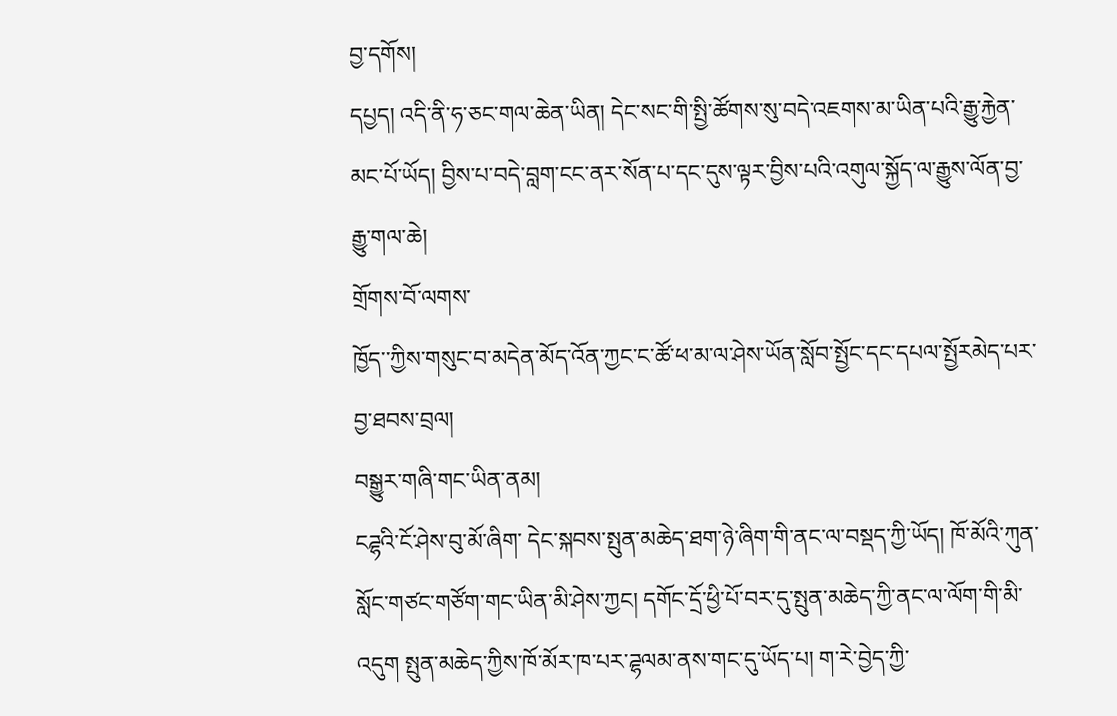བྱ་དགོས།
དཔྱད། འདི་ནི་ཧ་ཅང་གལ་ཆེན་ཡིན། དེང་སང་གི་སྤྱི་ཚོགས་སུ་བདེ་འཇགས་མ་ཡིན་པའི་རྒྱུ་རྐྱེན་མང་པོ་ཡོད། བྱིས་པ་བདེ་བླག་ངང་ནར་སོན་པ་དང་དུས་ལྟར་བྱིས་པའི་འགུལ་སྐྱོད་ལ་རྒྱུས་ལོན་བྱ་རྒྱུ་གལ་ཆེ།
གྲོགས་བོ་ལགས་
ཁྱོད་་ཀྱིས་གསུང་བ་མདེན་མོད་འོན་ཀྱང་ང་ཚོ་ཕ་མ་ལ་ཤེས་ཡོན་སློབ་སྤྱོང་དང་དཔལ་སྤྱོརམེད་པར་བྱ་ཐབས་བྲལ།
བསྒྱུར་གཞི་གང་ཡིན་ནམ།
ངཌྷའི་ངོ་ཤེས་བུ་མོ་ཞིག་ དེང་སྐབས་སྤུན་མཆེད་ཐག་ཉེ་ཞིག་གི་ནང་ལ་བསྡད་ཀྱི་ཡོད། ཁོ་མོའི་ཀུན་སློང་གཙང་གཙོག་གང་ཡིན་མི་ཤེས་ཀྱང། དགོང་དྲོ་ཕྱི་པོ་བར་དུ་སྤུན་མཆེད་ཀྱི་ནང་ལ་ལོག་གི་མི་འདུག སྤུན་མཆེད་ཀྱིས་ཁོ་མོར་ཁ་པར་ཌྷལམ་ནས་གང་དུ་ཡོད་པ། ག་རེ་བྱེད་ཀྱི་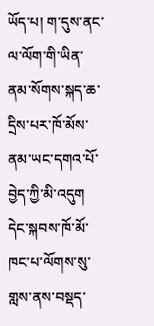ཡོད་པ། ག་དུས་ནང་ལ་ལོག་གི་ཡིན་ནམ་སོགས་སྐད་ཆ་དྲིས་པར་ཁོ་མོས་ནམ་ཡང་དགའ་པོ་བྱེད་ཀྱི་མི་འདུག དེང་སྐབས་ཁོ་མོ་ཁང་པ་ལོགས་སུ་གླས་ནས་བསྡད་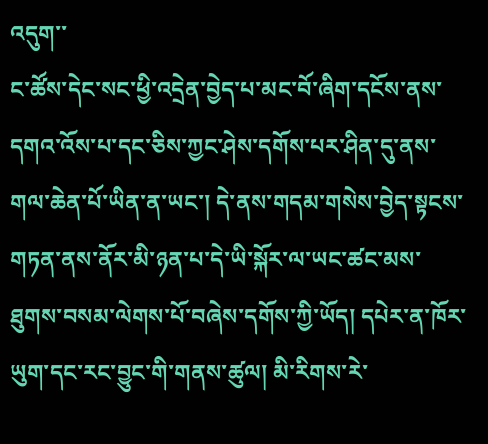འདུག་་
ང་ཚོས་དེང་སང་ཕྱི་འདྲེན་བྱེད་པ་མང་བོ་ཞིག་དངོས་ནས་དགའ་འོས་པ་དང་ཅིས་ཀྱང་ཤེས་དགོས་པར་ཤིན་དུ་ནས་གལ་ཆེན་པོ་ཡིན་ན་ཡང་། དེ་ནས་གདམ་གསེས་བྱེད་སྟངས་གཏན་ནས་ནོར་མི་ཉན་པ་དེ་ཡི་སྐོར་ལ་ཡང་ཚང་མས་ཐུགས་བསམ་ལེགས་པོ་བཞེས་དགོས་ཀྱི་ཡོད། དཔེར་ན་ཁོར་ཡུག་དང་རང་བྱུང་གི་གནས་ཚུལ། མི་རིགས་རེ་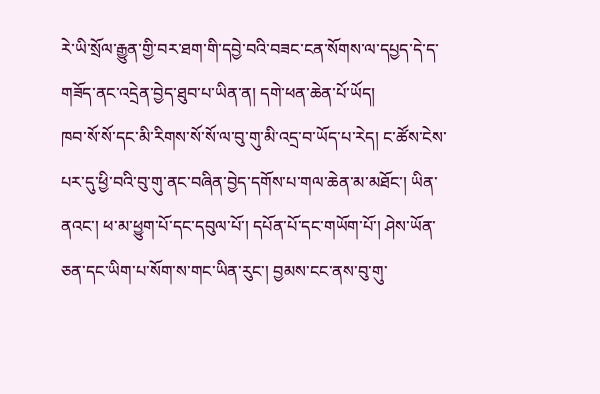རེ་ཡི་སྲོལ་རྒྱུན་གྱི་བར་ཐག་གི་དབྱེ་བའི་བཟང་ངན་སོགས་ལ་དཔྱད་དེ་ད་གཟོད་ནང་འདྲེན་བྱེད་ཐུབ་པ་ཡིན་ན། དགེ་ཕན་ཆེན་པོ་ཡོད།
ཁབ་སོ་སོ་དང་མི་རིགས་སོ་སོ་ལ་བུ་གུ་མི་འདྲ་བ་ཡོད་པ་རེད། ང་ཚོས་ངེས་པར་དུ་ཕྱི་བའི་བུ་གུ་ནང་བཞིན་བྱེད་དགོས་པ་གལ་ཆེན་མ་མཐོང་། ཡིན་ནའང་། ཕ་མ་ཕྱུག་པོ་དང་དབུལ་པོ་། དཔོན་པོ་དང་གཡོག་པོ་། ཤེས་ཡོན་ཅན་དང་ཡིག་པ་སོག་ས་གང་ཡིན་རུང་། བྱམས་ངང་ནས་བུ་གུ་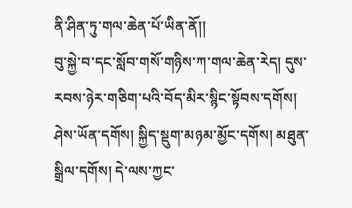ནི་ཤིན་ཏུ་གལ་ཆེན་པོ་ཡིན་ནོ།།
བུ་སྐྱེ་བ་དང་སློབ་གསོ་གཉིས་ཀ་གལ་ཆེན་རེད། དུས་རབས་ཉེར་གཅིག་པའི་བོད་མིར་སྙིང་སྟོབས་དགོས། ཤེས་ཡོན་དགོས། སྐྱིད་སྡུག་མཉམ་མྱོང་དགོས། མཐུན་སྒྲིལ་དགོས། དེ་ལས་ཀྱང་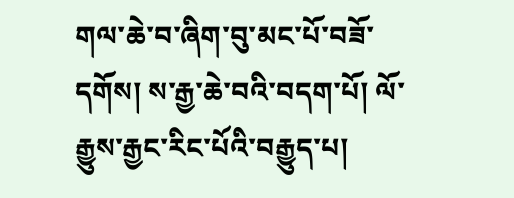གལ་ཆེ་བ་ཞིག་བུ་མང་པོ་བཟོ་དགོས། ས་རྒྱ་ཆེ་བའི་བདག་པོ། ལོ་རྒྱུས་རྒྱང་རིང་པོའི་བརྒྱུད་པ།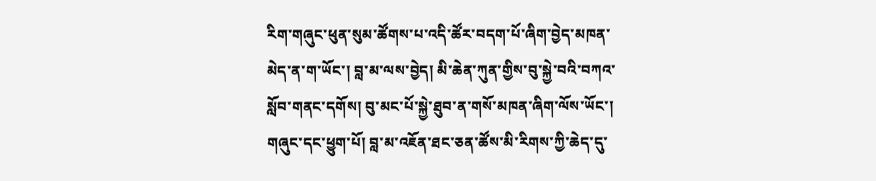རིག་གཞུང་ཕུན་སུམ་ཚོགས་པ་འདི་ཚོར་བདག་པོ་ཞིག་བྱེད་མཁན་མེད་ན་ག་ཡོང་། བླ་མ་ལས་བྱེད། མི་ཆེན་ཀུན་གྱིས་བུ་སྐྱེ་བའི་བཀའ་སློབ་གནང་དགོས། བུ་མང་པོ་སྐྱེ་ཐུབ་ན་གསོ་མཁན་ཞིག་ལོས་ཡོང་། གཞུང་དང་ཕྱུག་པོ། བླ་མ་འཇོན་ཐང་ཅན་ཚོས་མི་རིགས་ཀྱི་ཆེད་དུ་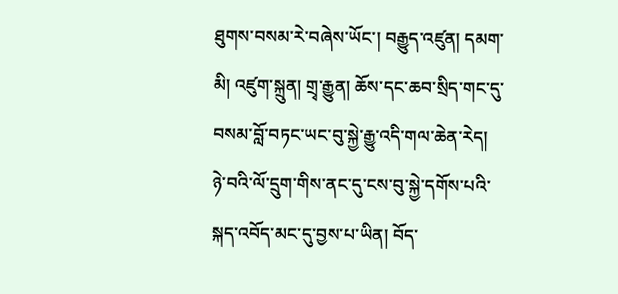ཐུགས་བསམ་རེ་བཞེས་ཡོང་། བརྒྱུད་འཛུན། དམག་མི། འཛུག་སྐྲུན། གྲྭ་རྒྱུན། ཆོས་དང་ཆབ་སྲིད་གང་དུ་བསམ་བློ་བཏང་ཡང་བུ་སྐྱེ་རྒྱུ་འདི་གལ་ཆེན་རེད། ཉེ་བའི་ལོ་དྲུག་གིས་ནང་དུ་ངས་བུ་སྐྱེ་དགོས་པའི་སྐད་འབོད་མང་དུ་བྱས་པ་ཡིན། བོད་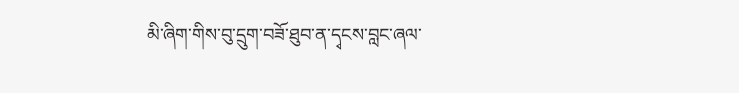མི་ཞིག་གིས་བུ་དྲུག་བཟོ་ཐུབ་ན་དྭངས་བླང་ཞལ་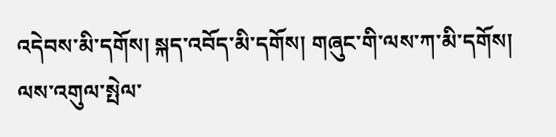འདེབས་མི་དགོས། སྐད་འབོད་མི་དགོས། གཞུང་གི་ལས་ཀ་མི་དགོས། ལས་འགུལ་སྤེལ་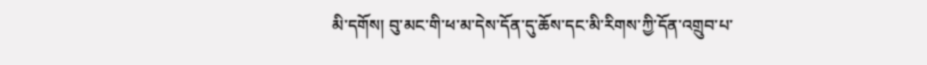མི་དགོས། བུ་མང་གི་ཕ་མ་དེས་དོན་དུ་ཆོས་དང་མི་རིགས་ཀྱི་དོན་འགྲུབ་པ་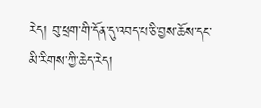རེད། བུ་ཕྲག་གི་དོན་དུ་འབད་པ་ཅི་བྱས་ཆོས་དང་མི་རིགས་ཀྱི་ཆེད་རེད།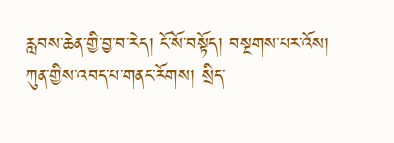རླབས་ཆེན་གྱི་བྱ་བ་རེད། ངོ་སོ་བསྟོད། བསྔགས་པར་འོས། ཀུན་གྱིས་འབད་པ་གནང་རོགས། སྲིད་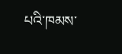པའི་ཁམས་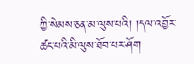ཀྱི་སེམས་ཅན་མ་ལུས་པའི། །དལ་འབྱོར་ཚང་པའི་མི་ལུས་ཐོབ་པར་ཤོག